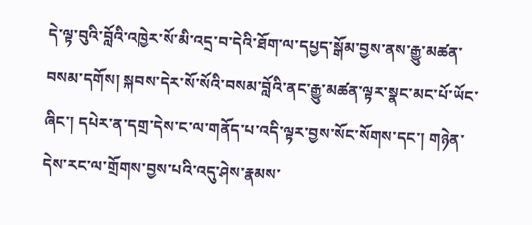དེ་ལྟ་བུའི་བློའི་འཁྱེར་སོ་མི་འདྲ་བ་དེའི་ཐོག་ལ་དཔྱད་སྒོམ་བྱས་ནས་རྒྱུ་མཚན་བསམ་དགོས། སྐབས་དེར་སོ་སོའི་བསམ་བློའི་ནང་རྒྱུ་མཚན་ལྟར་སྣང་མང་པོ་ཡོང་ཞིང་། དཔེར་ན་དགྲ་དེས་ང་ལ་གནོད་པ་འདི་ལྟར་བྱས་སོང་སོགས་དང་། གཉེན་དེས་རང་ལ་གྲོགས་བྱས་པའི་འདུ་ཤེས་རྣམས་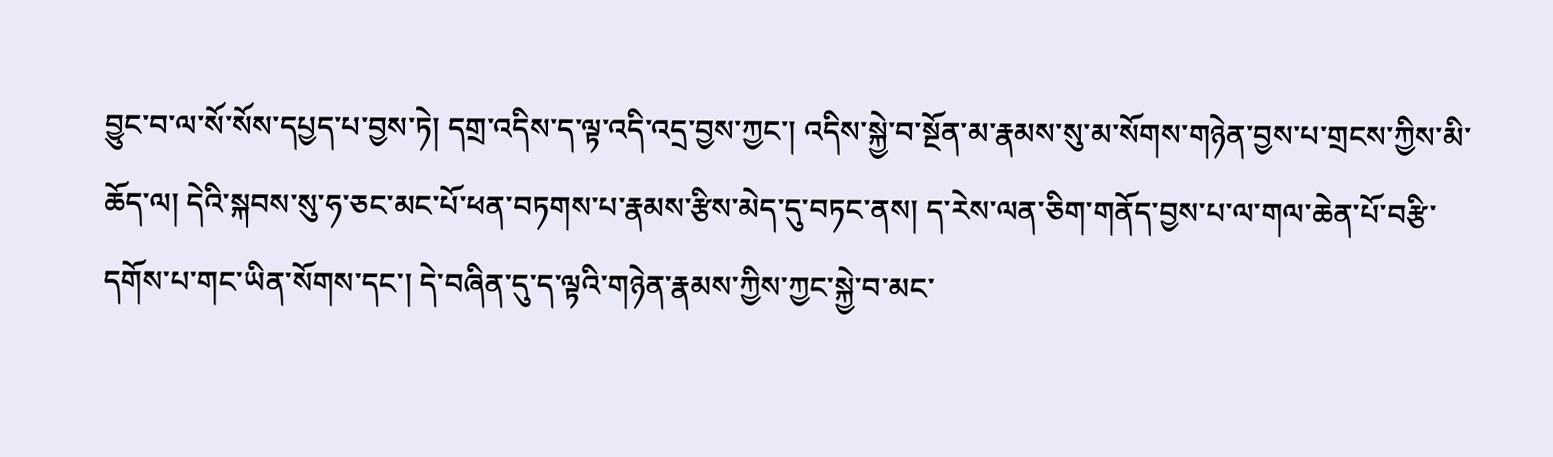བྱུང་བ་ལ་སོ་སོས་དཔྱད་པ་བྱས་ཏེ། དགྲ་འདིས་ད་ལྟ་འདི་འདྲ་བྱས་ཀྱང་། འདིས་སྐྱེ་བ་སྔོན་མ་རྣམས་སུ་མ་སོགས་གཉེན་བྱས་པ་གྲངས་ཀྱིས་མི་ཆོད་ལ། དེའི་སྐབས་སུ་ཧ་ཅང་མང་པོ་ཕན་བཏགས་པ་རྣམས་རྩིས་མེད་དུ་བཏང་ནས། ད་རེས་ལན་ཅིག་གནོད་བྱས་པ་ལ་གལ་ཆེན་པོ་བརྩི་དགོས་པ་གང་ཡིན་སོགས་དང་། དེ་བཞིན་དུ་ད་ལྟའི་གཉེན་རྣམས་ཀྱིས་ཀྱང་སྐྱེ་བ་མང་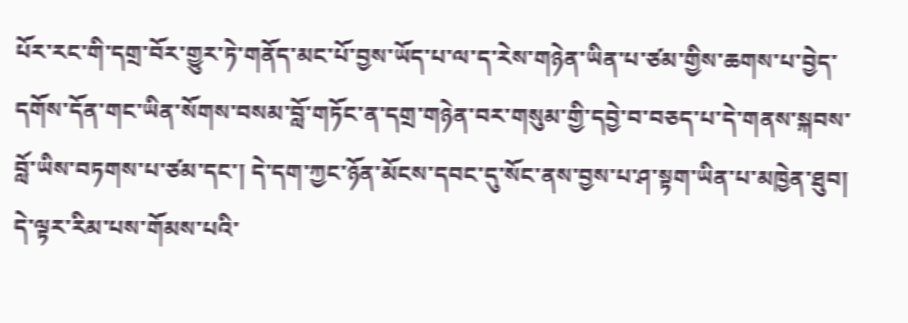པོར་རང་གི་དགྲ་བོར་གྱུར་ཏེ་གནོད་མང་པོ་བྱས་ཡོད་པ་ལ་ད་རེས་གཉེན་ཡིན་པ་ཙམ་གྱིས་ཆགས་པ་བྱེད་དགོས་དོན་གང་ཡིན་སོགས་བསམ་བློ་གཏོང་ན་དགྲ་གཉེན་བར་གསུམ་གྱི་དབྱེ་བ་བཅད་པ་དེ་གནས་སྐབས་བློ་ཡིས་བཏགས་པ་ཙམ་དང་། དེ་དག་ཀྱང་ཉོན་མོངས་དབང་དུ་སོང་ནས་བྱས་པ་ཤ་སྟག་ཡིན་པ་མཁྱེན་ཐུབ། དེ་ལྟར་རིམ་པས་གོམས་པའི་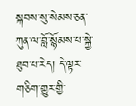སྐབས་སུ་སེམས་ཅན་ཀུན་ལ་བློ་སྙོམས་པ་སྐྱེ་ཐུབ་པ་རེད། དེ་ལྟར་གཅིག་གྱུར་གྱི་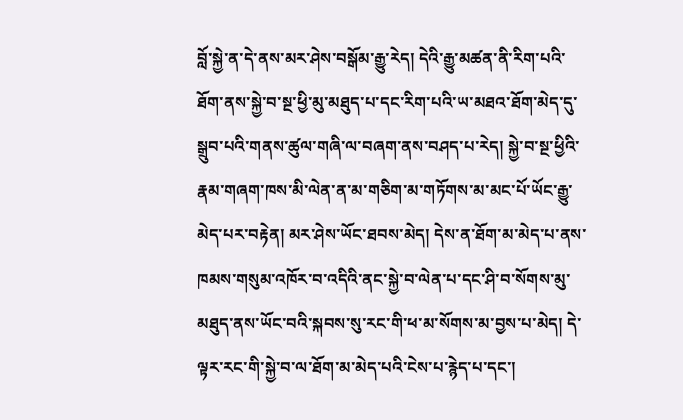བློ་སྐྱེ་ན་དེ་ནས་མར་ཤེས་བསྒོམ་རྒྱུ་རེད། དེའི་རྒྱུ་མཚན་ནི་རིག་པའི་ཐོག་ནས་སྐྱེ་བ་སྔ་ཕྱི་མུ་མཐུད་པ་དང་རིག་པའི་ཡ་མཐའ་ཐོག་མེད་དུ་སྒྲུབ་པའི་གནས་ཚུལ་གཞི་ལ་བཞག་ནས་བཤད་པ་རེད། སྐྱེ་བ་སྔ་ཕྱིའི་རྣམ་གཞག་ཁས་མི་ལེན་ན་མ་གཅིག་མ་གཏོགས་མ་མང་པོ་ཡོང་རྒྱུ་མེད་པར་བརྟེན། མར་ཤེས་ཡོང་ཐབས་མེད། དེས་ན་ཐོག་མ་མེད་པ་ནས་ཁམས་གསུམ་འཁོར་བ་འདིའི་ནང་སྐྱེ་བ་ལེན་པ་དང་ཤི་བ་སོགས་མུ་མཐུད་ནས་ཡོང་བའི་སྐབས་སུ་རང་གི་ཕ་མ་སོགས་མ་བྱས་པ་མེད། དེ་ལྟར་རང་གི་སྐྱེ་བ་ལ་ཐོག་མ་མེད་པའི་ངེས་པ་རྙེད་པ་དང་།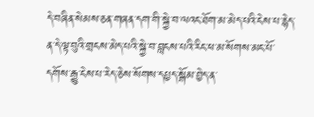དེ་བཞིན་སེམས་ཅན་གཞན་དག་གི་སྐྱེ་བ་ལའང་ཐོག་མ་མེད་པའི་ངེས་པ་རྙེད་ན་དེ་ལྟ་བུའི་གྲངས་མེད་པའི་སྐྱེ་བ་བླངས་པའི་རིང་ཕ་མ་སོགས་མང་པོ་དགོས་རྒྱུ་ངེས་པ་རེད་ཅེས་སོགས་དཔྱད་སྒོམ་བྱེད་ན་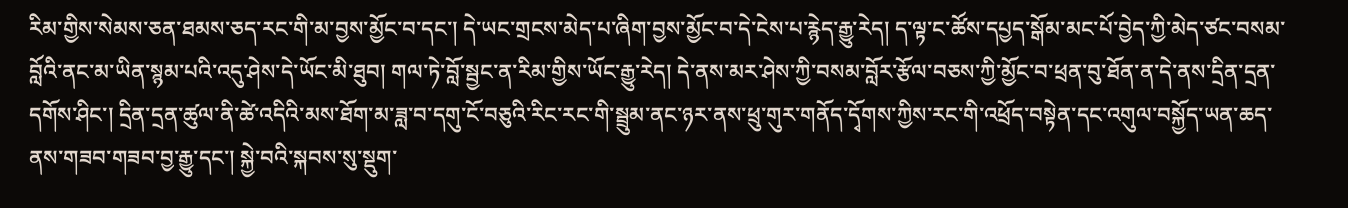རིམ་གྱིས་སེམས་ཅན་ཐམས་ཅད་རང་གི་མ་བྱས་མྱོང་བ་དང་། དེ་ཡང་གྲངས་མེད་པ་ཞིག་བྱས་མྱོང་བ་དེ་ངེས་པ་རྙེད་རྒྱུ་རེད། ད་ལྟ་ང་ཚོས་དཔྱད་སྒོམ་མང་པོ་བྱེད་ཀྱི་མེད་ཙང་བསམ་བློའི་ནང་མ་ཡིན་སྙམ་པའི་འདུ་ཤེས་དེ་ཡོང་མི་ཐུབ། གལ་ཏེ་བློ་སྦྱང་ན་རིམ་གྱིས་ཡོང་རྒྱུ་རེད། དེ་ནས་མར་ཤེས་ཀྱི་བསམ་བློར་རྩོལ་བཅས་ཀྱི་མྱོང་བ་ཕྲན་བུ་ཐོན་ན་དེ་ནས་དྲིན་དྲན་དགོས་ཤིང་། དྲིན་དྲན་ཚུལ་ནི་ཚེ་འདིའི་མས་ཐོག་མ་ཟླ་བ་དགུ་ངོ་བཅུའི་རིང་རང་གི་སྦྲུམ་ནང་ཉར་ནས་ཕྲུ་གུར་གནོད་དྭོགས་ཀྱིས་རང་གི་འཕྲོད་བསྟེན་དང་འགུལ་བསྐྱོད་ཡན་ཆད་ནས་གཟབ་གཟབ་བྱ་རྒྱུ་དང་། སྐྱེ་བའི་སྐབས་སུ་སྡུག་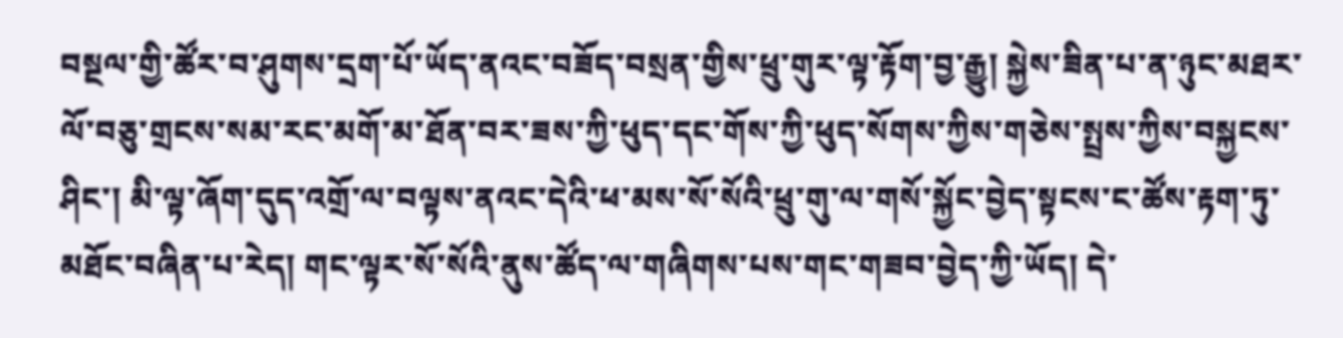བསྔལ་གྱི་ཚོར་བ་ཤུགས་དྲག་པོ་ཡོད་ནའང་བཟོད་བསྲན་གྱིས་ཕྲུ་གུར་ལྟ་རྟོག་བྱ་རྒྱུ། སྐྱེས་ཟིན་པ་ན་ཉུང་མཐར་ལོ་བཅུ་གྲངས་སམ་རང་མགོ་མ་ཐོན་བར་ཟས་ཀྱི་ཕུད་དང་གོས་ཀྱི་ཕུད་སོགས་ཀྱིས་གཅེས་སྤྲས་ཀྱིས་བསྐྱངས་ཤིང་། མི་ལྟ་ཞོག་དུད་འགྲོ་ལ་བལྟས་ནའང་དེའི་ཕ་མས་སོ་སོའི་ཕྲུ་གུ་ལ་གསོ་སྐྱོང་བྱེད་སྟངས་ང་ཚོས་རྟག་ཏུ་མཐོང་བཞིན་པ་རེད། གང་ལྟར་སོ་སོའི་ནུས་ཚོད་ལ་གཞིགས་པས་གང་གཟབ་བྱེད་ཀྱི་ཡོད། དེ་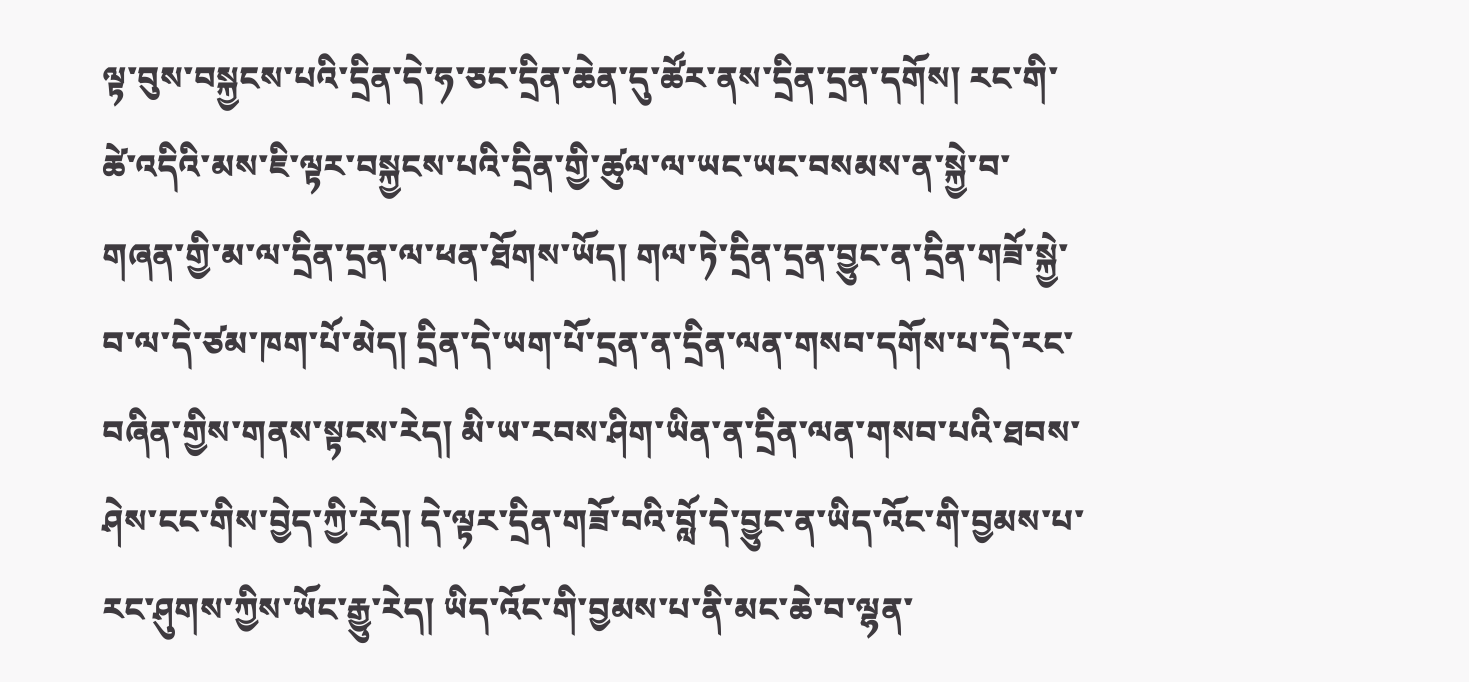ལྟ་བུས་བསྐྱངས་པའི་དྲིན་དེ་ཧ་ཅང་དྲིན་ཆེན་དུ་ཚོར་ནས་དྲིན་དྲན་དགོས། རང་གི་ཚེ་འདིའི་མས་ཇི་ལྟར་བསྐྱངས་པའི་དྲིན་གྱི་ཚུལ་ལ་ཡང་ཡང་བསམས་ན་སྐྱེ་བ་གཞན་གྱི་མ་ལ་དྲིན་དྲན་ལ་ཕན་ཐོགས་ཡོད། གལ་ཏེ་དྲིན་དྲན་བྱུང་ན་དྲིན་གཟོ་སྐྱེ་བ་ལ་དེ་ཙམ་ཁག་པོ་མེད། དྲིན་དེ་ཡག་པོ་དྲན་ན་དྲིན་ལན་གསབ་དགོས་པ་དེ་རང་བཞིན་གྱིས་གནས་སྟངས་རེད། མི་ཡ་རབས་ཤིག་ཡིན་ན་དྲིན་ལན་གསབ་པའི་ཐབས་ཤེས་ངང་གིས་བྱེད་ཀྱི་རེད། དེ་ལྟར་དྲིན་གཟོ་བའི་བློ་དེ་བྱུང་ན་ཡིད་འོང་གི་བྱམས་པ་རང་ཤུགས་ཀྱིས་ཡོང་རྒྱུ་རེད། ཡིད་འོང་གི་བྱམས་པ་ནི་མང་ཆེ་བ་ལྷན་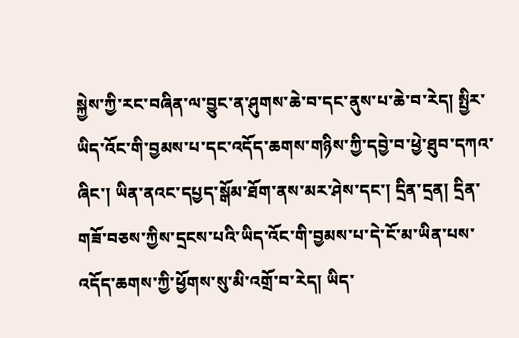སྐྱེས་ཀྱི་རང་བཞིན་ལ་བྱུང་ན་ཤུགས་ཆེ་བ་དང་ནུས་པ་ཆེ་བ་རེད། སྤྱིར་ཡིད་འོང་གི་བྱམས་པ་དང་འདོད་ཆགས་གཉིས་ཀྱི་དབྱེ་བ་ཕྱེ་ཐུབ་དཀའ་ཞིང་། ཡིན་ནའང་དཔྱད་སྒོམ་ཐོག་ནས་མར་ཤེས་དང་། དྲིན་དྲན། དྲིན་གཟོ་བཅས་ཀྱིས་དྲངས་པའི་ཡིད་འོང་གི་བྱམས་པ་དེ་ངོ་མ་ཡིན་པས་འདོད་ཆགས་ཀྱི་ཕྱོགས་སུ་མི་འགྲོ་བ་རེད། ཡིད་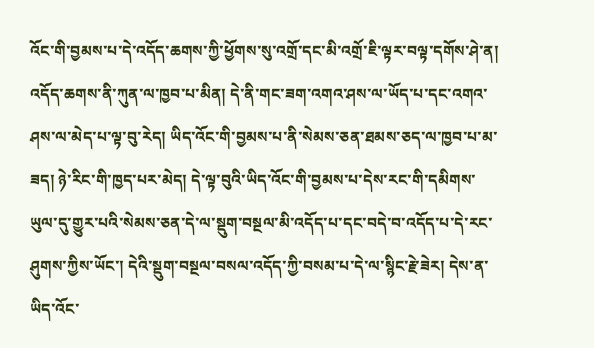འོང་གི་བྱམས་པ་དེ་འདོད་ཆགས་ཀྱི་ཕྱོགས་སུ་འགྲོ་དང་མི་འགྲོ་ཇི་ལྟར་བལྟ་དགོས་ཤེ་ན། འདོད་ཆགས་ནི་ཀུན་ལ་ཁྱབ་པ་མིན། དེ་ནི་གང་ཟག་འགའ་ཤས་ལ་ཡོད་པ་དང་འགའ་ཤས་ལ་མེད་པ་ལྟ་བུ་རེད། ཡིད་འོང་གི་བྱམས་པ་ནི་སེམས་ཅན་ཐམས་ཅད་ལ་ཁྱབ་པ་མ་ཟད། ཉེ་རིང་གི་ཁྱད་པར་མེད། དེ་ལྟ་བུའི་ཡིད་འོང་གི་བྱམས་པ་དེས་རང་གི་དམིགས་ཡུལ་དུ་གྱུར་པའི་སེམས་ཅན་དེ་ལ་སྡུག་བསྔལ་མི་འདོད་པ་དང་བདེ་བ་འདོད་པ་དེ་རང་ཤུགས་ཀྱིས་ཡོང་། དེའི་སྡུག་བསྔལ་བསལ་འདོད་ཀྱི་བསམ་པ་དེ་ལ་སྙིང་རྗེ་ཟེར། དེས་ན་ཡིད་འོང་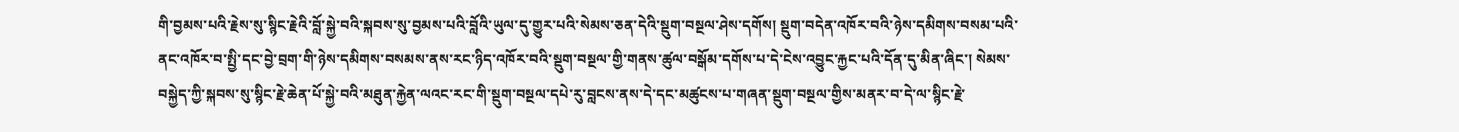གི་བྱམས་པའི་རྗེས་སུ་སྙིང་རྗེའི་བློ་སྐྱེ་བའི་སྐབས་སུ་བྱམས་པའི་བློའི་ཡུལ་དུ་གྱུར་པའི་སེམས་ཅན་དེའི་སྡུག་བསྔལ་ཤེས་དགོས། སྡུག་བདེན་འཁོར་བའི་ཉེས་དམིགས་བསམ་པའི་ནང་འཁོར་བ་སྤྱི་དང་བྱེ་བྲག་གི་ཉེས་དམིགས་བསམས་ནས་རང་ཉིད་འཁོར་བའི་སྡུག་བསྔལ་གྱི་གནས་ཚུལ་བསྒོམ་དགོས་པ་དེ་ངེས་འབྱུང་རྐྱང་པའི་དོན་དུ་མིན་ཞིང་། སེམས་བསྐྱེད་ཀྱི་སྐབས་སུ་སྙིང་རྗེ་ཆེན་པོ་སྐྱེ་བའི་མཐུན་རྐྱེན་ལའང་རང་གི་སྡུག་བསྔལ་དཔེ་རུ་བླངས་ནས་དེ་དང་མཚུངས་པ་གཞན་སྡུག་བསྔལ་གྱིས་མནར་བ་དེ་ལ་སྙིང་རྗེ་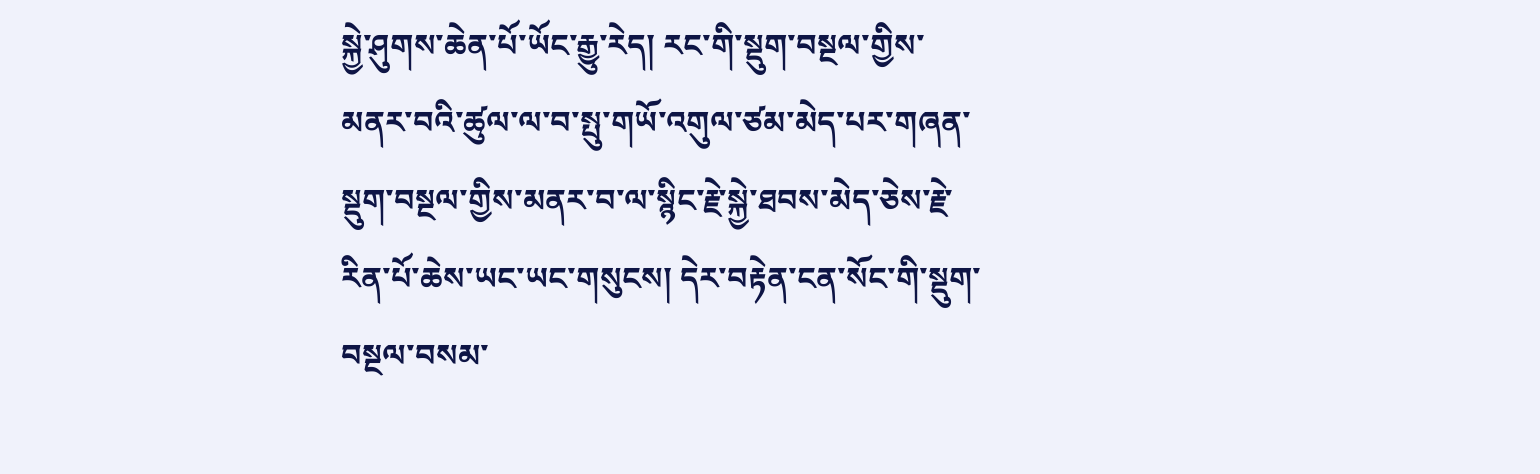སྐྱེ་ཤུགས་ཆེན་པོ་ཡོང་རྒྱུ་རེད། རང་གི་སྡུག་བསྔལ་གྱིས་མནར་བའི་ཚུལ་ལ་བ་སྤུ་གཡོ་འགུལ་ཙམ་མེད་པར་གཞན་སྡུག་བསྔལ་གྱིས་མནར་བ་ལ་སྙིང་རྗེ་སྐྱེ་ཐབས་མེད་ཅེས་རྗེ་རིན་པོ་ཆེས་ཡང་ཡང་གསུངས། དེར་བརྟེན་ངན་སོང་གི་སྡུག་བསྔལ་བསམ་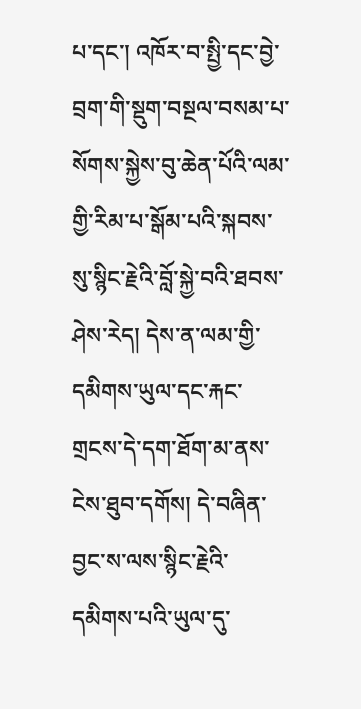པ་དང་། འཁོར་བ་སྤྱི་དང་བྱེ་བྲག་གི་སྡུག་བསྔལ་བསམ་པ་སོགས་སྐྱེས་བུ་ཆེན་པོའི་ལམ་གྱི་རིམ་པ་སྒོམ་པའི་སྐབས་སུ་སྙིང་རྗེའི་བློ་སྐྱེ་བའི་ཐབས་ཤེས་རེད། དེས་ན་ལམ་གྱི་དམིགས་ཡུལ་དང་རྐང་གྲངས་དེ་དག་ཐོག་མ་ནས་ངེས་ཐུབ་དགོས། དེ་བཞིན་བྱང་ས་ལས་སྙིང་རྗེའི་དམིགས་པའི་ཡུལ་དུ་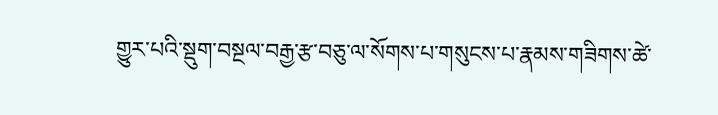གྱུར་པའི་སྡུག་བསྔལ་བརྒྱ་རྩ་བཅུ་ལ་སོགས་པ་གསུངས་པ་རྣམས་གཟིགས་ཚེ་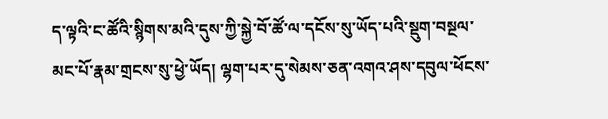ད་ལྟའི་ང་ཚོའི་སྙིགས་མའི་དུས་ཀྱི་སྐྱེ་བོ་ཚོ་ལ་དངོས་སུ་ཡོད་པའི་སྡུག་བསྔལ་མང་པོ་རྣམ་གྲངས་སུ་ཕྱེ་ཡོད། ལྷག་པར་དུ་སེམས་ཅན་འགའ་ཤས་དབུལ་ཕོངས་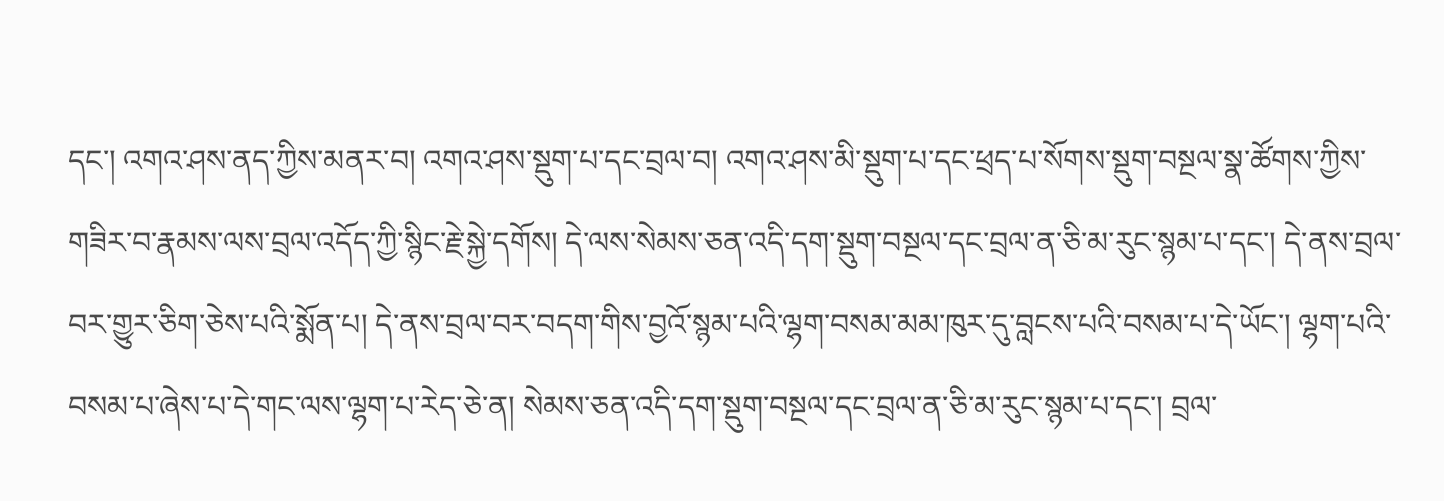དང་། འགའ་ཤས་ནད་ཀྱིས་མནར་བ། འགའ་ཤས་སྡུག་པ་དང་བྲལ་བ། འགའ་ཤས་མི་སྡུག་པ་དང་ཕྲད་པ་སོགས་སྡུག་བསྔལ་སྣ་ཚོགས་ཀྱིས་གཟིར་བ་རྣམས་ལས་བྲལ་འདོད་ཀྱི་སྙིང་རྗེ་སྐྱེ་དགོས། དེ་ལས་སེམས་ཅན་འདི་དག་སྡུག་བསྔལ་དང་བྲལ་ན་ཅི་མ་རུང་སྙམ་པ་དང་། དེ་ནས་བྲལ་བར་གྱུར་ཅིག་ཅེས་པའི་སྨོན་པ། དེ་ནས་བྲལ་བར་བདག་གིས་བྱའོ་སྙམ་པའི་ལྷག་བསམ་མམ་ཁུར་དུ་བླངས་པའི་བསམ་པ་དེ་ཡོང་། ལྷག་པའི་བསམ་པ་ཞེས་པ་དེ་གང་ལས་ལྷག་པ་རེད་ཅེ་ན། སེམས་ཅན་འདི་དག་སྡུག་བསྔལ་དང་བྲལ་ན་ཅི་མ་རུང་སྙམ་པ་དང་། བྲལ་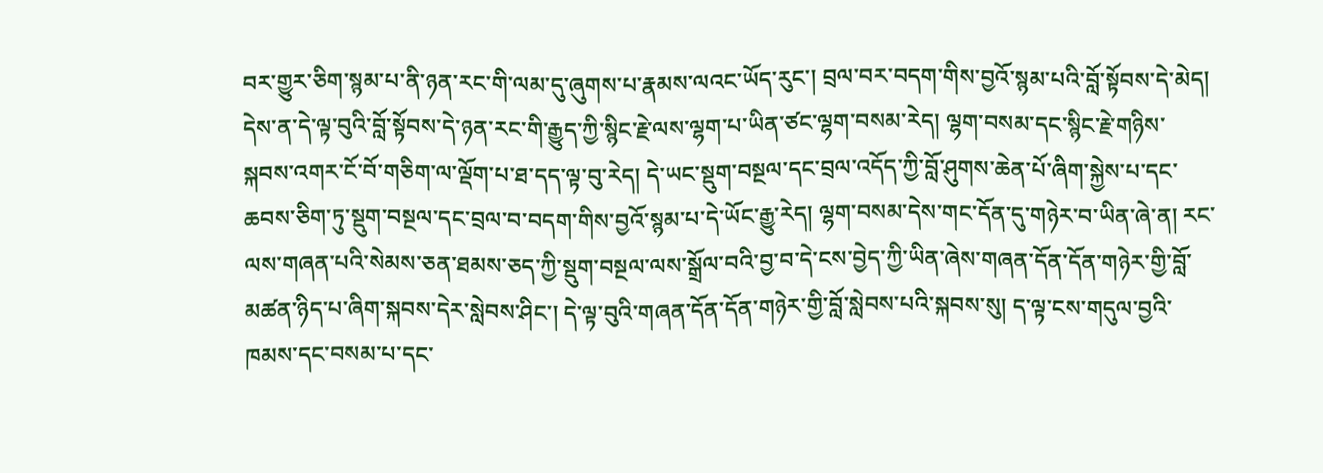བར་གྱུར་ཅིག་སྙམ་པ་ནི་ཉན་རང་གི་ལམ་དུ་ཞུགས་པ་རྣམས་ལའང་ཡོད་རུང་། བྲལ་བར་བདག་གིས་བྱའོ་སྙམ་པའི་བློ་སྟོབས་དེ་མེད། དེས་ན་དེ་ལྟ་བུའི་བློ་སྟོབས་དེ་ཉན་རང་གི་རྒྱུད་ཀྱི་སྙིང་རྗེ་ལས་ལྷག་པ་ཡིན་ཙང་ལྷག་བསམ་རེད། ལྷག་བསམ་དང་སྙིང་རྗེ་གཉིས་སྐབས་འགར་ངོ་བོ་གཅིག་ལ་ལྡོག་པ་ཐ་དད་ལྟ་བུ་རེད། དེ་ཡང་སྡུག་བསྔལ་དང་བྲལ་འདོད་ཀྱི་བློ་ཤུགས་ཆེན་པོ་ཞིག་སྐྱེས་པ་དང་ཆབས་ཅིག་ཏུ་སྡུག་བསྔལ་དང་བྲལ་བ་བདག་གིས་བྱའོ་སྙམ་པ་དེ་ཡོང་རྒྱུ་རེད། ལྷག་བསམ་དེས་གང་དོན་དུ་གཉེར་བ་ཡིན་ཞེ་ན། རང་ལས་གཞན་པའི་སེམས་ཅན་ཐམས་ཅད་ཀྱི་སྡུག་བསྔལ་ལས་སྒྲོལ་བའི་བྱ་བ་དེ་ངས་བྱེད་ཀྱི་ཡིན་ཞེས་གཞན་དོན་དོན་གཉེར་གྱི་བློ་མཚན་ཉིད་པ་ཞིག་སྐབས་དེར་སླེབས་ཤིང་། དེ་ལྟ་བུའི་གཞན་དོན་དོན་གཉེར་གྱི་བློ་སླེབས་པའི་སྐབས་སུ། ད་ལྟ་ངས་གདུལ་བྱའི་ཁམས་དང་བསམ་པ་དང་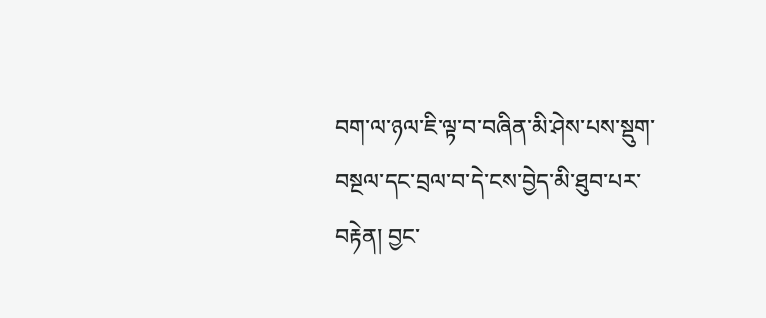བག་ལ་ཉལ་ཇི་ལྟ་བ་བཞིན་མི་ཤེས་པས་སྡུག་བསྔལ་དང་བྲལ་བ་དེ་ངས་བྱེད་མི་ཐུབ་པར་བརྟེན། བྱང་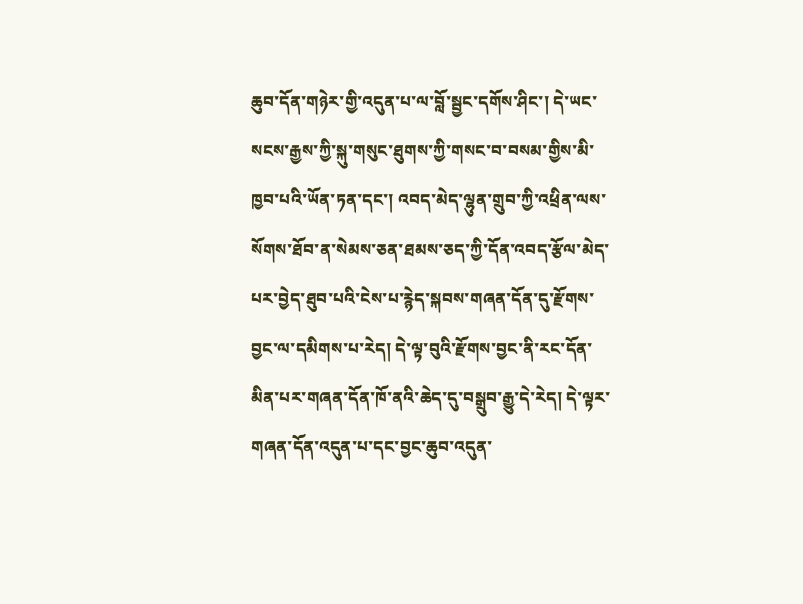ཆུབ་དོན་གཉེར་གྱི་འདུན་པ་ལ་བློ་སྦྱང་དགོས་ཤིང་། དེ་ཡང་སངས་རྒྱས་ཀྱི་སྐུ་གསུང་ཐུགས་ཀྱི་གསང་བ་བསམ་གྱིས་མི་ཁྱབ་པའི་ཡོན་ཏན་དང་། འབད་མེད་ལྷུན་གྲུབ་ཀྱི་འཕྲིན་ལས་སོགས་ཐོབ་ན་སེམས་ཅན་ཐམས་ཅད་ཀྱི་དོན་འབད་རྩོལ་མེད་པར་བྱེད་ཐུབ་པའི་ངེས་པ་རྙེད་སྐབས་གཞན་དོན་དུ་རྫོགས་བྱང་ལ་དམིགས་པ་རེད། དེ་ལྟ་བུའི་རྫོགས་བྱང་ནི་རང་དོན་མིན་པར་གཞན་དོན་ཁོ་ནའི་ཆེད་དུ་བསྒྲུབ་རྒྱུ་དེ་རེད། དེ་ལྟར་གཞན་དོན་འདུན་པ་དང་བྱང་ཆུབ་འདུན་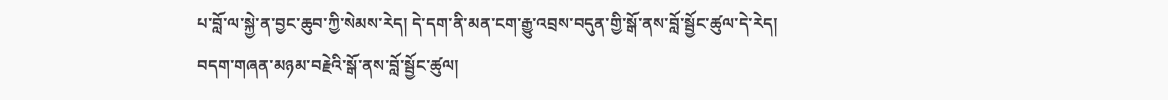པ་བློ་ལ་སྐྱེ་ན་བྱང་ཆུབ་ཀྱི་སེམས་རེད། དེ་དག་ནི་མན་ངག་རྒྱུ་འབྲས་བདུན་གྱི་སྒོ་ནས་བློ་སྦྱོང་ཚུལ་དེ་རེད།
བདག་གཞན་མཉམ་བརྗེའི་སྒོ་ནས་བློ་སྦྱོང་ཚུལ།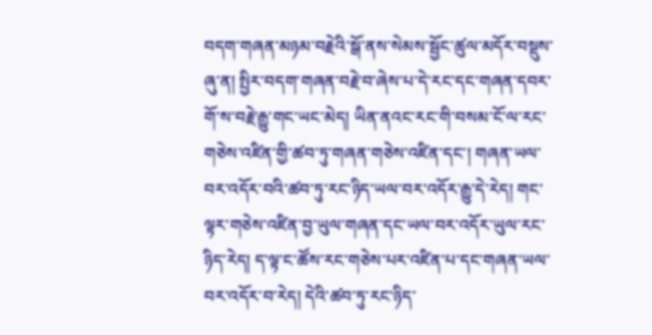བདག་གཞན་མཉམ་བརྗེའི་སྒོ་ནས་སེམས་སྦྱོང་ཚུལ་མདོར་བསྡུས་ཞུ་ན། སྤྱིར་བདག་གཞན་བརྗེ་བ་ཞེས་པ་དེ་རང་དང་གཞན་དབར་གོ་ས་བརྗེ་རྒྱུ་གང་ཡང་མེད། ཡིན་ནའང་རང་གི་བསམ་ངོ་ལ་རང་གཅེས་འཛིན་གྱི་ཚབ་ཏུ་གཞན་གཅེས་འཛིན་དང་། གཞན་ཡལ་བར་འདོར་བའི་ཚབ་ཏུ་རང་ཉིད་ཡལ་བར་འདོར་རྒྱུ་དེ་རེད། གང་ལྟར་གཅེས་འཛིན་བྱ་ཡུལ་གཞན་དང་ཡལ་བར་འདོར་ཡུལ་རང་ཉིད་རེད། ད་ལྟ་ང་ཚོས་རང་གཅེས་པར་འཛིན་པ་དང་གཞན་ཡལ་བར་འདོར་བ་རེད། དེའི་ཚབ་ཏུ་རང་ཉིད་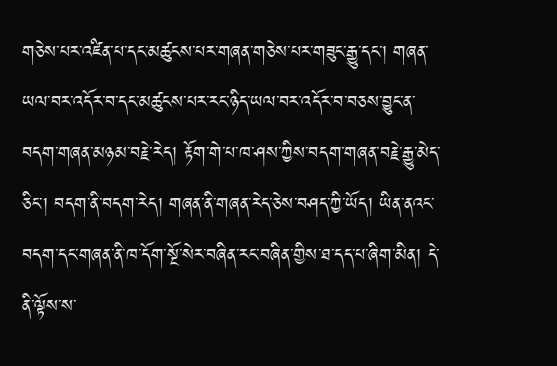གཅེས་པར་འཛིན་པ་དང་མཚུངས་པར་གཞན་གཅེས་པར་གཟུང་རྒྱུ་དང་། གཞན་ཡལ་བར་འདོར་བ་དང་མཚུངས་པར་རང་ཉིད་ཡལ་བར་འདོར་བ་བཅས་བྱུང་ན་བདག་གཞན་མཉམ་བརྗེ་རེད། རྟོག་གེ་པ་ཁ་ཤས་ཀྱིས་བདག་གཞན་བརྗེ་རྒྱུ་མེད་ཅིང་། བདག་ནི་བདག་རེད། གཞན་ནི་གཞན་རེད་ཅེས་བཤད་ཀྱི་ཡོད། ཡིན་ནའང་བདག་དང་གཞན་ནི་ཁ་དོག་སྔོ་སེར་བཞིན་རང་བཞིན་གྱིས་ཐ་དད་པ་ཞིག་མིན། དེ་ནི་ལྟོས་ས་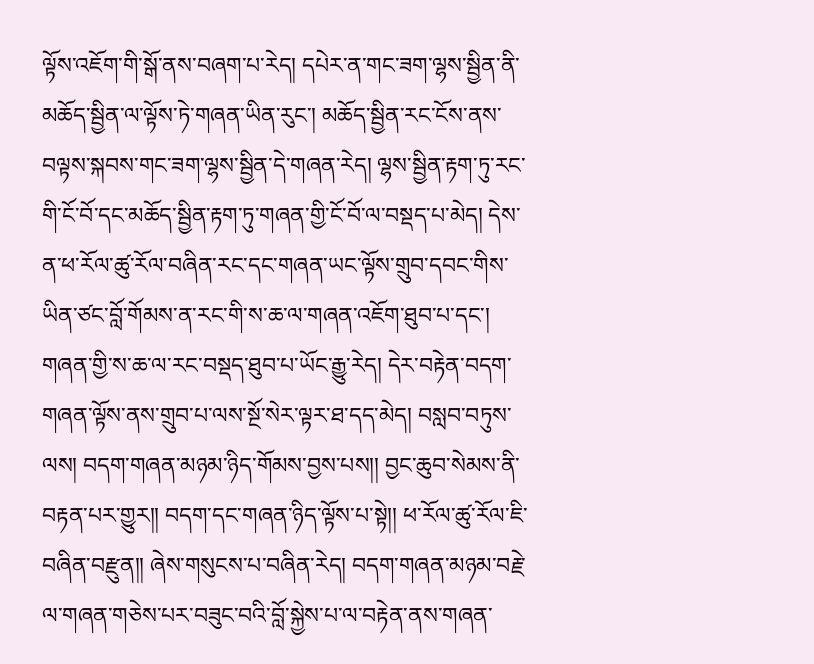ལྟོས་འཇོག་གི་སྒོ་ནས་བཞག་པ་རེད། དཔེར་ན་གང་ཟག་ལྷས་སྦྱིན་ནི་མཆོད་སྦྱིན་ལ་ལྟོས་ཏེ་གཞན་ཡིན་རུང་། མཆོད་སྦྱིན་རང་ངོས་ནས་བལྟས་སྐབས་གང་ཟག་ལྷས་སྦྱིན་དེ་གཞན་རེད། ལྷས་སྦྱིན་རྟག་ཏུ་རང་གི་ངོ་བོ་དང་མཆོད་སྦྱིན་རྟག་ཏུ་གཞན་གྱི་ངོ་བོ་ལ་བསྡད་པ་མེད། དེས་ན་ཕ་རོལ་ཚུ་རོལ་བཞིན་རང་དང་གཞན་ཡང་ལྟོས་གྲུབ་དབང་གིས་ཡིན་ཙང་བློ་གོམས་ན་རང་གི་ས་ཆ་ལ་གཞན་འཇོག་ཐུབ་པ་དང་། གཞན་གྱི་ས་ཆ་ལ་རང་བསྡད་ཐུབ་པ་ཡོང་རྒྱུ་རེད། དེར་བརྟེན་བདག་གཞན་ལྟོས་ནས་གྲུབ་པ་ལས་སྔོ་སེར་ལྟར་ཐ་དད་མེད། བསླབ་བཏུས་ལས། བདག་གཞན་མཉམ་ཉིད་གོམས་བྱས་པས།། བྱང་ཆུབ་སེམས་ནི་བརྟན་པར་གྱུར།། བདག་དང་གཞན་ཉིད་ལྟོས་པ་སྟེ།། ཕ་རོལ་ཚུ་རོལ་ཇི་བཞིན་བརྫུན།། ཞེས་གསུངས་པ་བཞིན་རེད། བདག་གཞན་མཉམ་བརྗེ་ལ་གཞན་གཅེས་པར་བཟུང་བའི་བློ་སྐྱེས་པ་ལ་བརྟེན་ནས་གཞན་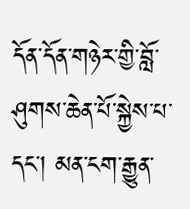དོན་དོན་གཉེར་གྱི་བློ་ཤུགས་ཆེན་པོ་སྐྱེས་པ་དང་། མན་ངག་རྒྱུན་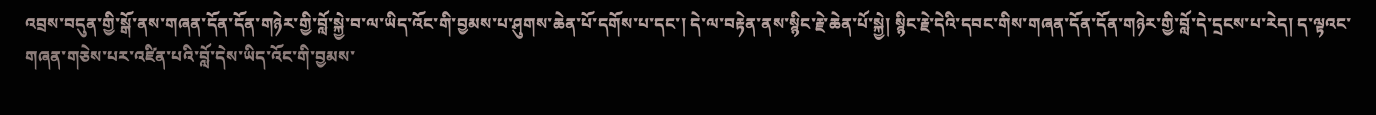འབྲས་བདུན་གྱི་སྒོ་ནས་གཞན་དོན་དོན་གཉེར་གྱི་བློ་སྐྱེ་བ་ལ་ཡིད་འོང་གི་བྱམས་པ་ཤུགས་ཆེན་པོ་དགོས་པ་དང་། དེ་ལ་བརྟེན་ནས་སྙིང་རྗེ་ཆེན་པོ་སྐྱེ། སྙིང་རྗེ་དེའི་དབང་གིས་གཞན་དོན་དོན་གཉེར་གྱི་བློ་དེ་དྲངས་པ་རེད། ད་ལྟའང་གཞན་གཅེས་པར་འཛིན་པའི་བློ་དེས་ཡིད་འོང་གི་བྱམས་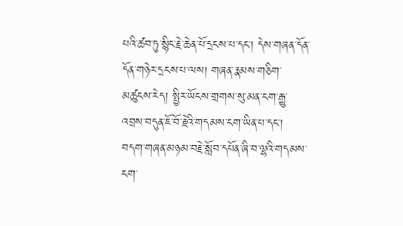པའི་ཚབ་ཏུ་སྙིང་རྗེ་ཆེན་པོ་དྲངས་པ་དང་། དེས་གཞན་དོན་དོན་གཉེར་དྲངས་པ་ལས། གཞན་རྣམས་གཅིག་མཚུངས་རེད། སྤྱིར་ཡོངས་གྲགས་སུ་མན་ངག་རྒྱུ་འབྲས་བདུན་ཇོ་བོ་རྗེའི་གདམས་ངག་ཡིན་པ་དང་། བདག་གཞན་མཉམ་བརྗེ་སློབ་དཔོན་ཞི་བ་ལྷའི་གདམས་ངག་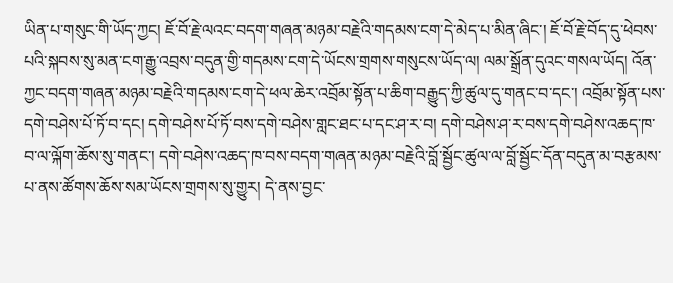ཡིན་པ་གསུང་གི་ཡོད་ཀྱང། ཇོ་བོ་རྗེ་ལའང་བདག་གཞན་མཉམ་བརྗེའི་གདམས་ངག་དེ་མེད་པ་མིན་ཞིང་། ཇོ་བོ་རྗེ་བོད་དུ་ཕེབས་པའི་སྐབས་སུ་མན་ངག་རྒྱུ་འབྲས་བདུན་གྱི་གདམས་ངག་དེ་ཡོངས་གྲགས་གསུངས་ཡོད་ལ། ལམ་སྒྲོན་དུའང་གསལ་ཡོད། འོན་ཀྱང་བདག་གཞན་མཉམ་བརྗེའི་གདམས་ངག་དེ་ཕལ་ཆེར་འབྲོམ་སྟོན་པ་ཆིག་བརྒྱུད་ཀྱི་ཚུལ་དུ་གནང་བ་དང་། འབྲོམ་སྟོན་པས་དགེ་བཤེས་པོ་ཏོ་བ་དང། དགེ་བཤེས་པོ་ཏོ་བས་དགེ་བཤེས་གླང་ཐང་པ་དང་ཤ་ར་བ། དགེ་བཤེས་ཤ་ར་བས་དགེ་བཤེས་འཆད་ཁ་བ་ལ་ལྐོག་ཆོས་སུ་གནང་། དགེ་བཤེས་འཆད་ཁ་བས་བདག་གཞན་མཉམ་བརྗེའི་བློ་སྦྱོང་ཚུལ་ལ་བློ་སྦྱོང་དོན་བདུན་མ་བརྩམས་པ་ནས་ཚོགས་ཆོས་སམ་ཡོངས་གྲགས་སུ་གྱུར། དེ་ནས་བྱང་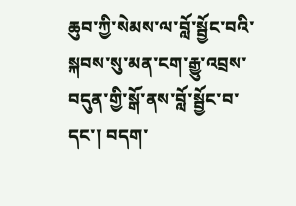ཆུབ་ཀྱི་སེམས་ལ་བློ་སྦྱོང་བའི་སྐབས་སུ་མན་ངག་རྒྱུ་འབྲས་བདུན་གྱི་སྒོ་ནས་བློ་སྦྱོང་བ་དང་། བདག་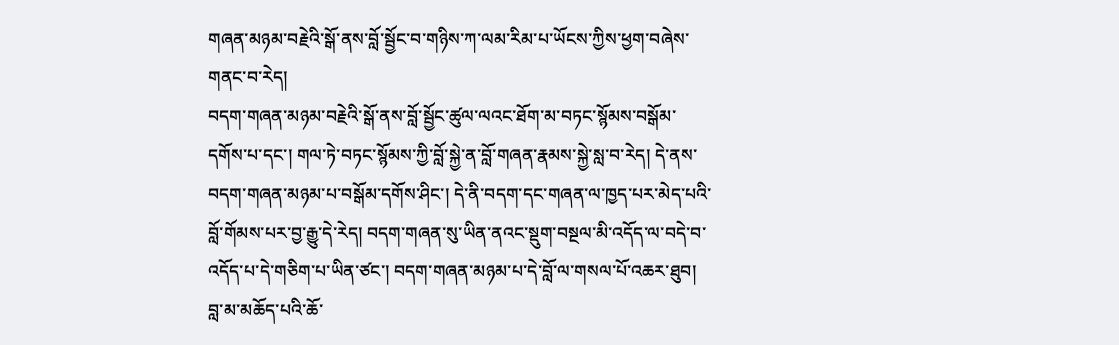གཞན་མཉམ་བརྗེའི་སྒོ་ནས་བློ་སྦྱོང་བ་གཉིས་ཀ་ལམ་རིམ་པ་ཡོངས་ཀྱིས་ཕྱག་བཞེས་གནང་བ་རེད།
བདག་གཞན་མཉམ་བརྗེའི་སྒོ་ནས་བློ་སྦྱོང་ཚུལ་ལའང་ཐོག་མ་བཏང་སྙོམས་བསྒོམ་དགོས་པ་དང་། གལ་ཏེ་བཏང་སྙོམས་ཀྱི་བློ་སྐྱེ་ན་བློ་གཞན་རྣམས་སྐྱེ་སླ་བ་རེད། དེ་ནས་བདག་གཞན་མཉམ་པ་བསྒོམ་དགོས་ཤིང་། དེ་ནི་བདག་དང་གཞན་ལ་ཁྱད་པར་མེད་པའི་བློ་གོམས་པར་བྱ་རྒྱུ་དེ་རེད། བདག་གཞན་སུ་ཡིན་ནའང་སྡུག་བསྔལ་མི་འདོད་ལ་བདེ་བ་འདོད་པ་དེ་གཅིག་པ་ཡིན་ཙང་། བདག་གཞན་མཉམ་པ་དེ་བློ་ལ་གསལ་པོ་འཆར་ཐུབ། བླ་མ་མཆོད་པའི་ཆོ་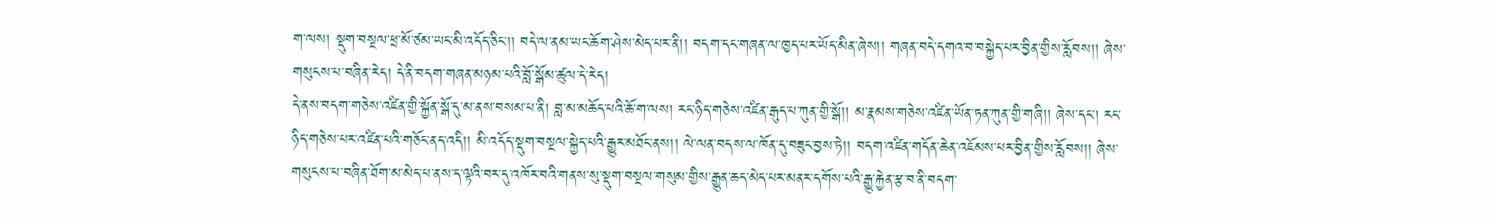ག་ལས། སྡུག་བསྔལ་ཕྲ་མོ་ཙམ་ཡང་མི་འདོད་ཅིང་།། བདེ་ལ་ནམ་ཡང་ཆོག་ཤེས་མེད་པར་ནི།། བདག་དང་གཞན་ལ་ཁྱད་པར་ཡོད་མིན་ཞེས།། གཞན་བདེ་དགའ་བ་བསྐྱེད་པར་བྱིན་གྱིས་རློབས།། ཞེས་གསུངས་པ་བཞིན་རེད། དེ་ནི་བདག་གཞན་མཉམ་པའི་བློ་སྒོམ་ཚུལ་དེ་རེད།
དེ་ནས་བདག་གཅེས་འཛིན་གྱི་སྐྱོན་སྒོ་དུ་མ་ནས་བསམ་པ་ནི། བླ་མ་མཆོད་པའི་ཆོ་ག་ལས། རང་ཉིད་གཅེས་འཛིན་རྒུད་པ་ཀུན་གྱི་སྒོ།། མ་རྣམས་གཅེས་འཛིན་ཡོན་ཏན་ཀུན་གྱི་གཞི།། ཞེས་དང་། རང་ཉིད་གཅེས་པར་འཛིན་པའི་གཅོང་ནད་འདི།། མི་འདོད་སྡུག་བསྔལ་སྐྱེད་པའི་རྒྱུར་མཐོང་ནས།། ལེ་ལན་བདས་ལ་ཁོན་དུ་བཟུང་བྱས་ཏེ།། བདག་འཛིན་གདོན་ཆེན་འཇོམས་པར་བྱིན་གྱིས་རློབས།། ཞེས་གསུངས་པ་བཞིན་ཐོག་མ་མེད་པ་ནས་ད་ལྟའི་བར་དུ་འཁོར་བའི་གནས་སུ་སྡུག་བསྔལ་གསུམ་གྱིས་རྒྱུན་ཆད་མེད་པར་མནར་དགོས་པའི་རྒྱུ་རྐྱེན་རྩ་བ་ནི་བདག་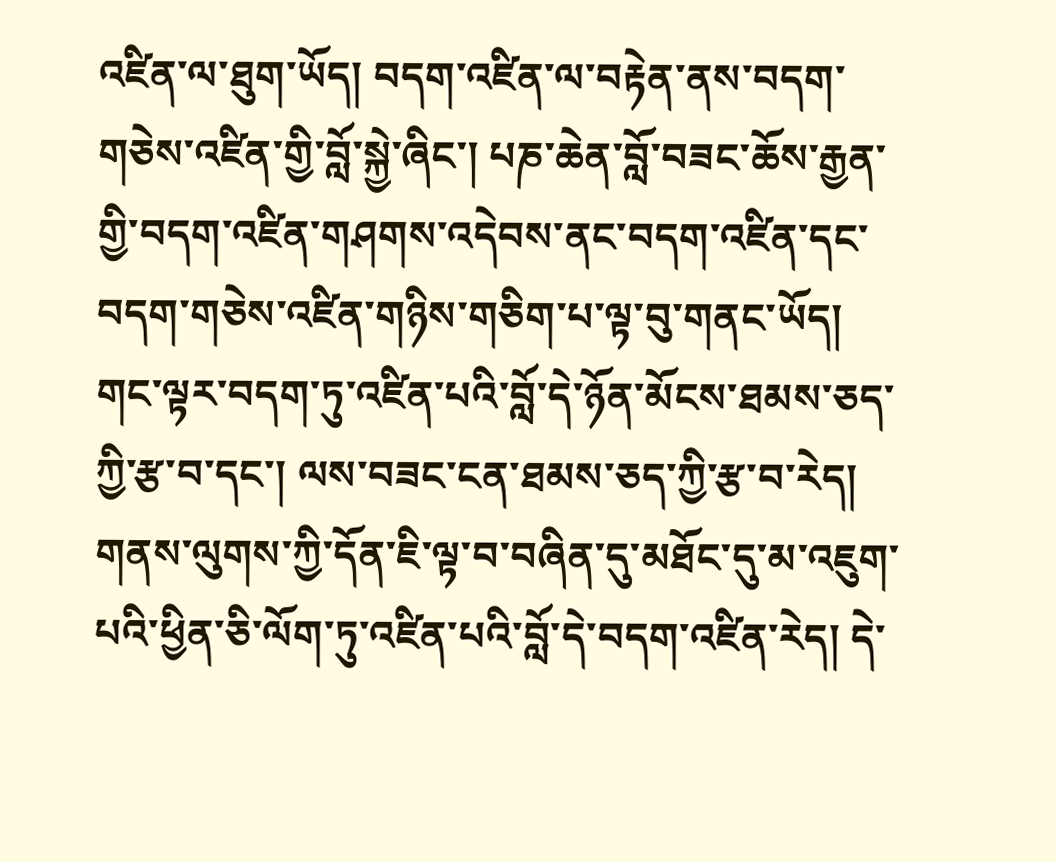འཛིན་ལ་ཐུག་ཡོད། བདག་འཛིན་ལ་བརྟེན་ནས་བདག་གཅེས་འཛིན་གྱི་བློ་སྐྱེ་ཞིང་། པཎ་ཆེན་བློ་བཟང་ཆོས་རྒྱན་གྱི་བདག་འཛིན་གཤགས་འདེབས་ནང་བདག་འཛིན་དང་བདག་གཅེས་འཛིན་གཉིས་གཅིག་པ་ལྟ་བུ་གནང་ཡོད། གང་ལྟར་བདག་ཏུ་འཛིན་པའི་བློ་དེ་ཉོན་མོངས་ཐམས་ཅད་ཀྱི་རྩ་བ་དང་། ལས་བཟང་ངན་ཐམས་ཅད་ཀྱི་རྩ་བ་རེད། གནས་ལུགས་ཀྱི་དོན་ཇི་ལྟ་བ་བཞིན་དུ་མཐོང་དུ་མ་འཇུག་པའི་ཕྱིན་ཅི་ལོག་ཏུ་འཛིན་པའི་བློ་དེ་བདག་འཛིན་རེད། དེ་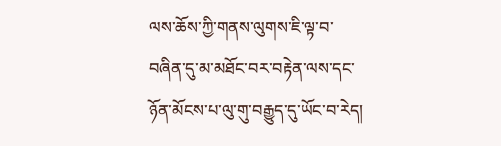ལས་ཆོས་ཀྱི་གནས་ལུགས་ཇི་ལྟ་བ་བཞིན་དུ་མ་མཐོང་བར་བརྟེན་ལས་དང་ཉོན་མོངས་པ་ལུ་གུ་བརྒྱུད་དུ་ཡོང་བ་རེད།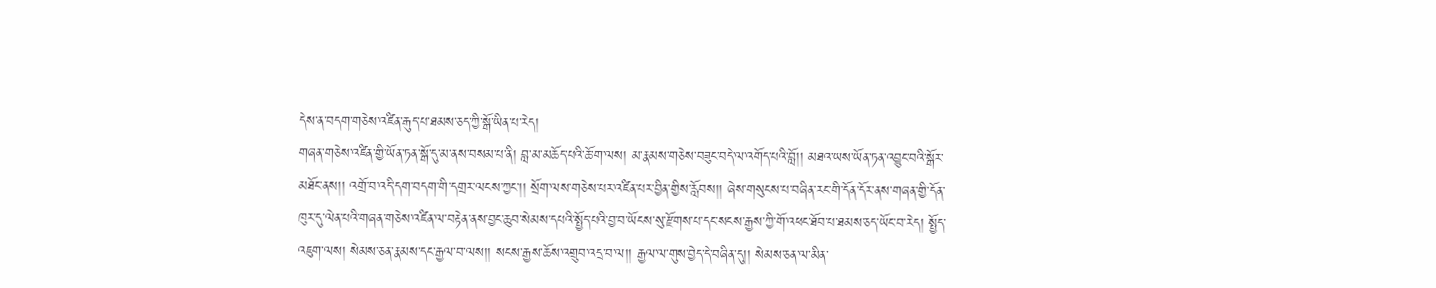དེས་ན་བདག་གཅེས་འཛིན་རྒུད་པ་ཐམས་ཅད་ཀྱི་སྒོ་ཡིན་པ་རེད།
གཞན་གཅེས་འཛིན་གྱི་ཡོན་ཏན་སྒོ་དུ་མ་ནས་བསམ་པ་ནི། བླ་མ་མཆོད་པའི་ཆོ་ག་ལས། མ་རྣམས་གཅེས་བཟུང་བདེ་ལ་འགོད་པའི་བློ།། མཐའ་ཡས་ཡོན་ཏན་འབྱུང་བའི་སྒོར་མཐོང་ནས།། འགྲོ་བ་འདི་དག་བདག་གི་དགྲར་ལངས་ཀྱང་།། སྲོག་ལས་གཅེས་པར་འཛིན་པར་བྱིན་གྱིས་རློབས།། ཞེས་གསུངས་པ་བཞིན་རང་གི་དོན་དོར་ནས་གཞན་གྱི་དོན་ཁུར་དུ་ལེན་པའི་གཞན་གཅེས་འཛིན་ལ་བརྟེན་ནས་བྱང་ཆུབ་སེམས་དཔའི་སྤྱོད་པའི་བྱ་བ་ཡོངས་སུ་རྫོགས་པ་དང་སངས་རྒྱས་ཀྱི་གོ་འཕང་ཐོབ་པ་ཐམས་ཅད་ཡོང་བ་རེད། སྤྱོད་འཇུག་ལས། སེམས་ཅན་རྣམས་དང་རྒྱལ་བ་ལས།། སངས་རྒྱས་ཆོས་འགྲུབ་འདྲ་བ་ལ།། རྒྱལ་ལ་གུས་བྱེད་དེ་བཞིན་དུ།། སེམས་ཅན་ལ་མིན་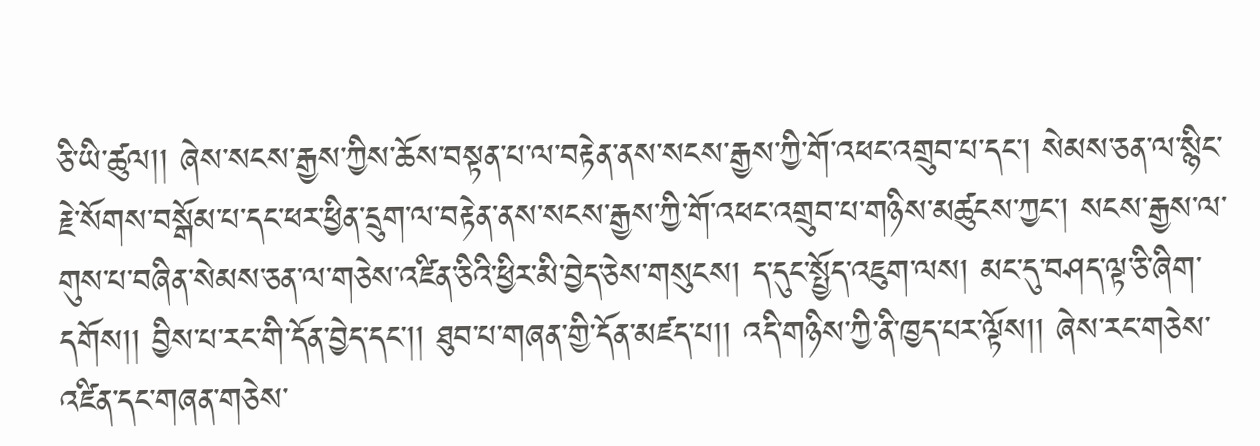ཅི་ཡི་ཚུལ།། ཞེས་སངས་རྒྱས་ཀྱིས་ཆོས་བསྟན་པ་ལ་བརྟེན་ནས་སངས་རྒྱས་ཀྱི་གོ་འཕང་འགྲུབ་པ་དང་། སེམས་ཅན་ལ་སྙིང་རྗེ་སོགས་བསྒོམ་པ་དང་ཕར་ཕྱིན་དྲུག་ལ་བརྟེན་ནས་སངས་རྒྱས་ཀྱི་གོ་འཕང་འགྲུབ་པ་གཉིས་མཚུངས་ཀྱང་། སངས་རྒྱས་ལ་གུས་པ་བཞིན་སེམས་ཅན་ལ་གཅེས་འཛིན་ཅིའི་ཕྱིར་མི་བྱེད་ཅེས་གསུངས། ད་དུང་སྤྱོད་འཇུག་ལས། མང་དུ་བཤད་ལྟ་ཅི་ཞིག་དགོས།། བྱིས་པ་རང་གི་དོན་བྱེད་དང་།། ཐུབ་པ་གཞན་གྱི་དོན་མཛད་པ།། འདི་གཉིས་ཀྱི་ནི་ཁྱད་པར་ལྟོས།། ཞེས་རང་གཅེས་འཛིན་དང་གཞན་གཅེས་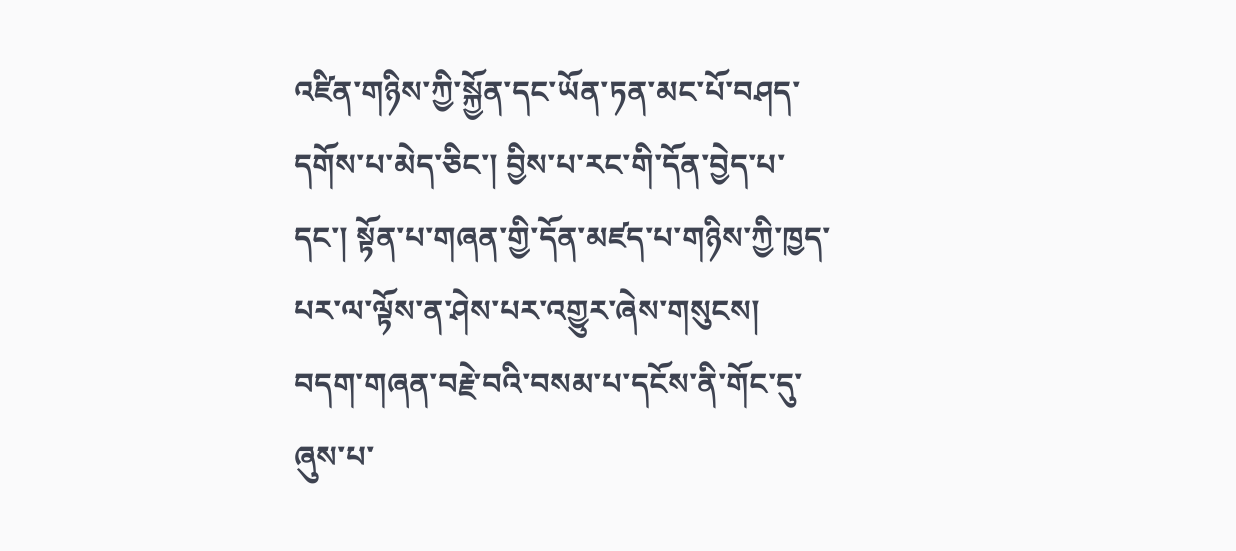འཛིན་གཉིས་ཀྱི་སྐྱོན་དང་ཡོན་ཏན་མང་པོ་བཤད་དགོས་པ་མེད་ཅིང་། བྱིས་པ་རང་གི་དོན་བྱེད་པ་དང་། སྟོན་པ་གཞན་གྱི་དོན་མཛད་པ་གཉིས་ཀྱི་ཁྱད་པར་ལ་ལྟོས་ན་ཤེས་པར་འགྱུར་ཞེས་གསུངས།
བདག་གཞན་བརྗེ་བའི་བསམ་པ་དངོས་ནི་གོང་དུ་ཞུས་པ་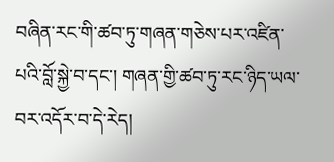བཞིན་རང་གི་ཚབ་ཏུ་གཞན་གཅེས་པར་འཛིན་པའི་བློ་སྐྱེ་བ་དང་། གཞན་གྱི་ཚབ་ཏུ་རང་ཉིད་ཡལ་བར་འདོར་བ་དེ་རེད།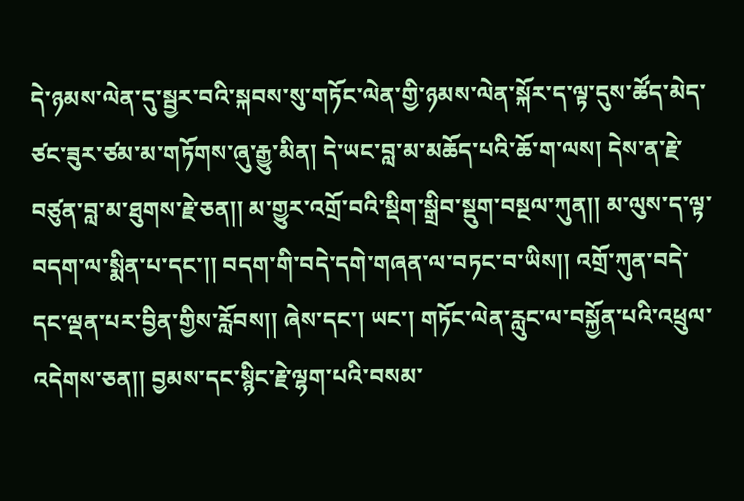དེ་ཉམས་ལེན་དུ་སྦྱར་བའི་སྐབས་སུ་གཏོང་ལེན་གྱི་ཉམས་ལེན་སྐོར་ད་ལྟ་དུས་ཚོད་མེད་ཙང་ཟུར་ཙམ་མ་གཏོགས་ཞུ་རྒྱུ་མིན། དེ་ཡང་བླ་མ་མཆོད་པའི་ཆོ་ག་ལས། དེས་ན་རྗེ་བཙུན་བླ་མ་ཐུགས་རྗེ་ཅན།། མ་གྱུར་འགྲོ་བའི་སྡིག་སྒྲིབ་སྡུག་བསྔལ་ཀུན།། མ་ལུས་ད་ལྟ་བདག་ལ་སྨིན་པ་དང་།། བདག་གི་བདེ་དགེ་གཞན་ལ་བཏང་བ་ཡིས།། འགྲོ་ཀུན་བདེ་དང་ལྡན་པར་བྱིན་གྱིས་རློབས།། ཞེས་དང་། ཡང་། གཏོང་ལེན་རླུང་ལ་བསྐྱོན་པའི་འཕྲུལ་འདེགས་ཅན།། བྱམས་དང་སྙིང་རྗེ་ལྷག་པའི་བསམ་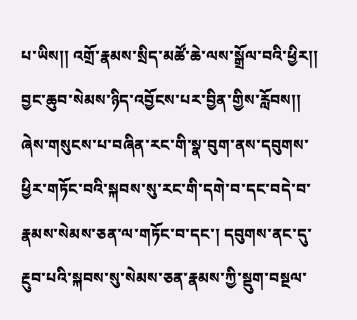པ་ཡིས།། འགྲོ་རྣམས་སྲིད་མཚོ་ཆེ་ལས་སྒྲོལ་བའི་ཕྱིར།། བྱང་ཆུབ་སེམས་ཉིད་འབྱོངས་པར་བྱིན་གྱིས་རློབས།། ཞེས་གསུངས་པ་བཞིན་རང་གི་སྣ་བུག་ནས་དབུགས་ཕྱིར་གཏོང་བའི་སྐབས་སུ་རང་གི་དགེ་བ་དང་བདེ་བ་རྣམས་སེམས་ཅན་ལ་གཏོང་བ་དང་། དབུགས་ནང་དུ་རྔུབ་པའི་སྐབས་སུ་སེམས་ཅན་རྣམས་ཀྱི་སྡུག་བསྔལ་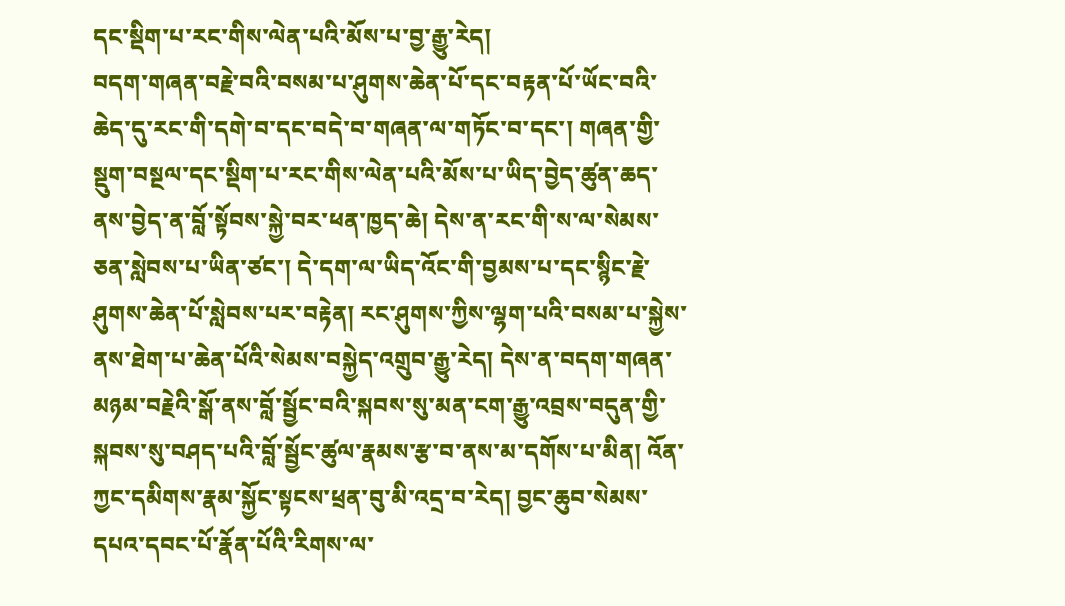དང་སྡིག་པ་རང་གིས་ལེན་པའི་མོས་པ་བྱ་རྒྱུ་རེད།
བདག་གཞན་བརྗེ་བའི་བསམ་པ་ཤུགས་ཆེན་པོ་དང་བརྟན་པོ་ཡོང་བའི་ཆེད་དུ་རང་གི་དགེ་བ་དང་བདེ་བ་གཞན་ལ་གཏོང་བ་དང་། གཞན་གྱི་སྡུག་བསྔལ་དང་སྡིག་པ་རང་གིས་ལེན་པའི་མོས་པ་ཡིད་བྱེད་ཚུན་ཆད་ནས་བྱེད་ན་བློ་སྟོབས་སྐྱེ་བར་ཕན་ཁྱད་ཆེ། དེས་ན་རང་གི་ས་ལ་སེམས་ཅན་སླེབས་པ་ཡིན་ཙང་། དེ་དག་ལ་ཡིད་འོང་གི་བྱམས་པ་དང་སྙིང་རྗེ་ཤུགས་ཆེན་པོ་སླེབས་པར་བརྟེན། རང་ཤུགས་ཀྱིས་ལྷག་པའི་བསམ་པ་སྐྱེས་ནས་ཐེག་པ་ཆེན་པོའི་སེམས་བསྐྱེད་འགྲུབ་རྒྱུ་རེད། དེས་ན་བདག་གཞན་མཉམ་བརྗེའི་སྒོ་ནས་བློ་སྦྱོང་བའི་སྐབས་སུ་མན་ངག་རྒྱུ་འབྲས་བདུན་གྱི་སྐབས་སུ་བཤད་པའི་བློ་སྦྱོང་ཚུལ་རྣམས་རྩ་བ་ནས་མ་དགོས་པ་མིན། འོན་ཀྱང་དམིགས་རྣམ་སྐྱོང་སྟངས་ཕྲན་བུ་མི་འདྲ་བ་རེད། བྱང་ཆུབ་སེམས་དཔའ་དབང་པོ་རྣོན་པོའི་རིགས་ལ་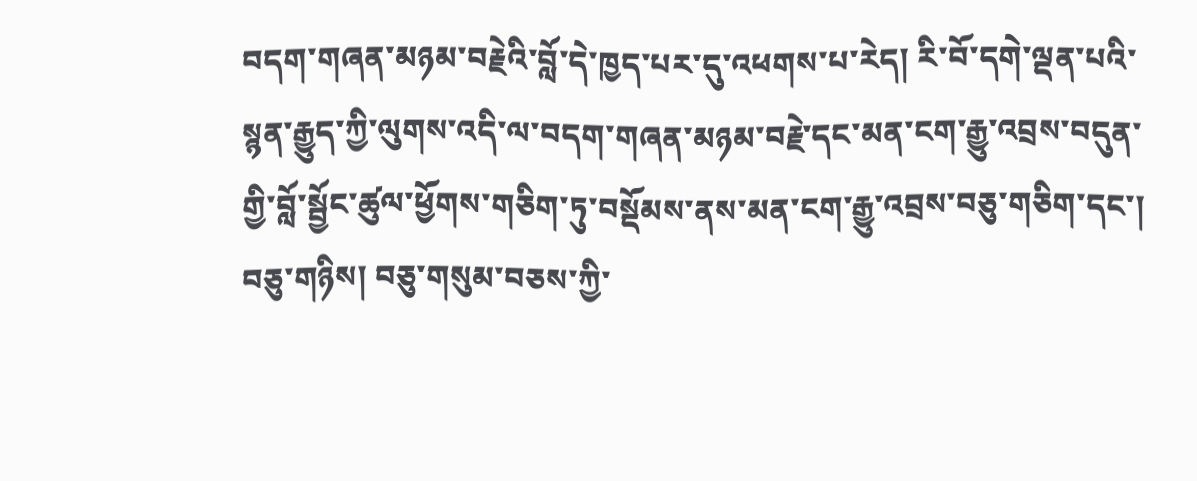བདག་གཞན་མཉམ་བརྗེའི་བློ་དེ་ཁྱད་པར་དུ་འཕགས་པ་རེད། རི་བོ་དགེ་ལྡན་པའི་སྙན་རྒྱུད་ཀྱི་ལུགས་འདི་ལ་བདག་གཞན་མཉམ་བརྗེ་དང་མན་ངག་རྒྱུ་འབྲས་བདུན་གྱི་བློ་སྦྱོང་ཚུལ་ཕྱོགས་གཅིག་ཏུ་བསྡོམས་ནས་མན་ངག་རྒྱུ་འབྲས་བཅུ་གཅིག་དང་། བཅུ་གཉིས། བཅུ་གསུམ་བཅས་ཀྱི་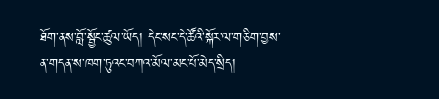ཐོག་ནས་བློ་སྦྱོང་ཚུལ་ཡོད། དེང་སང་དེ་ཚོའི་སྐོར་ལ་གཅིག་བྱས་ན་གདན་ས་ཁག་ཏུའང་བཀའ་མོལ་མང་པོ་མེད་སྲིད།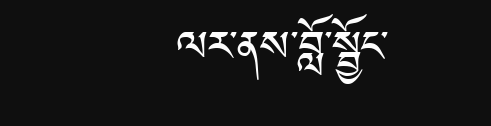ལར་ནས་བློ་སྦྱོང་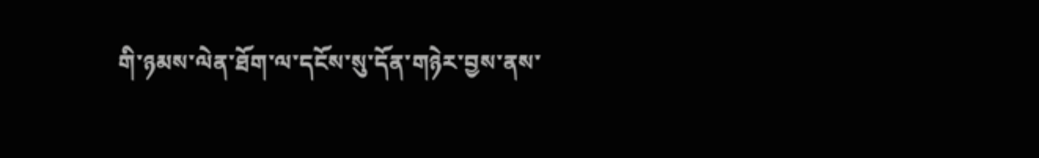གི་ཉམས་ལེན་ཐོག་ལ་དངོས་སུ་དོན་གཉེར་བྱས་ནས་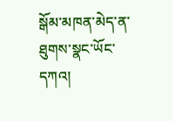སྒོམ་མཁན་མེད་ན་ཐུགས་སྣང་ཡོང་དཀའ།